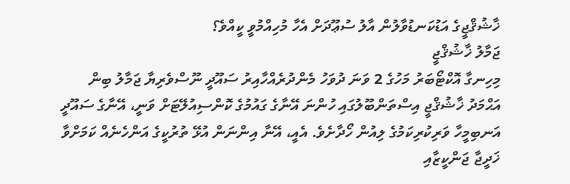ޚާޝުޤްޖީގެ އަޑުކަނޑުވާލުން އާލު ސުޢޫދަށް އެހާ މުހިއްމުވީ ކީއްވެ؟
ޖަމާލު ޚާޝުޤްޖީ
މިހިނގާ އޮކްޓޯބަރު މަހުގެ 2 ވަނަ ދުވަހު މެންދުރެއްހާއިރު ސައޫދީ ނޫސްވެރިޔާ ޖަމާލު ބިން އަޙްމަދު ޚާޝުޤްޖީ އިސްތަންބޫލުގައި ހުންނަ އޭނާގެ ގައުމުގެ ކޮންސިއުލޭޓަށް ވަނީ، އޭނާގެ ސައޫދީ އަނބިމީހާ ވަރިކުރިކަމުގެ ލިއުން ހޯދާށެވެ. އެއީ، އޭނާ އިންނަން އުޅޭ ތުރުކީގެ އަންހެނެއް ކަމަށްވާ ޚަދީޖާ ޖަންކީޒާއި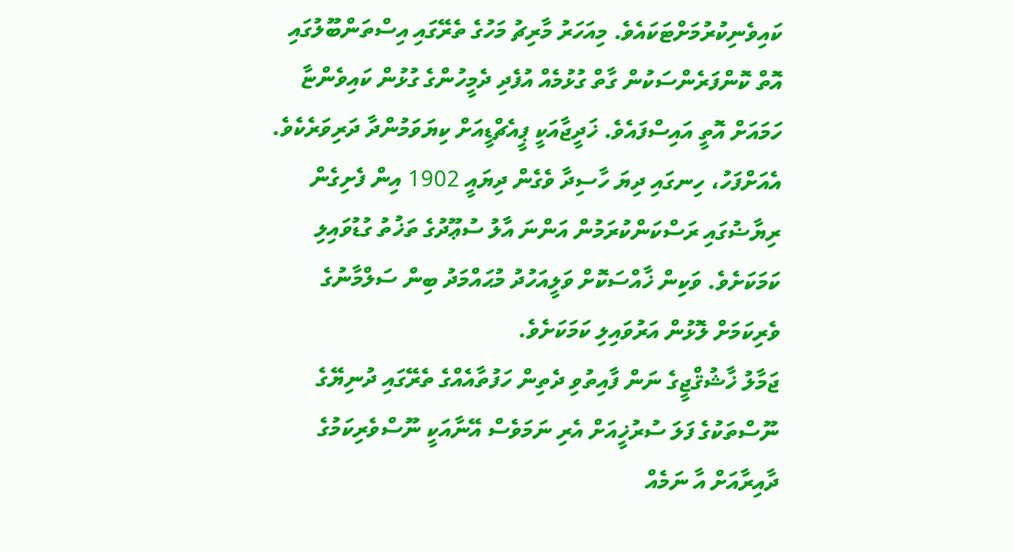ކައިވެނިކުރުމަށްޓަކައެވެ. މިއަހަރު މާރިޗު މަހުގެ ތެރޭގައި އިސްތަންބޫލުގައި އޮތް ކޮންފަރެންސަކުން ގާތް ގުޅުމެއް އުފެދި ދެމީހުންގެ ގުޅުން ކައިވެންޏާ ހަމައަށް އޮތީ އައިސްފައެވެ. ޚަދީޖާއަކީ ޕީއެޗްޑީއަށް ކިޔަވަމުންދާ ދަރިވަރެކެވެ.
އެއަށްފަހު، ހިނގައި ދިޔަ ހާސިދާ ވެގެން ދިޔައީ 1902 އިން ފެށިގެން ރިޔާޟުގައި ރަސްކަންކުރަމުން އަންނަ އާލު ސުޢޫދުގެ ތަޚުތު ގުޑުވައިލި ކަމަކަށެވެ. ވަކިން ޚާއްސަކޮށް ވަލީއަހުދު މުޙައްމަދު ބިން ސަލްމާނުގެ ވެރިކަމަށް ލޮޅުން އަރުވައިލި ކަމަކަށެވެ.
ޖަމާލު ޚާޝުޤްޖީގެ ނަން ފާއިތުވި ދެތިން ހަފުތާއެއްގެ ތެރޭގައި ދުނިޔޭގެ ނޫސްތަކުގެ ފަލަ ސުރުޚީއަށް އެރި ނަމަވެސް އޭނާއަކީ ނޫސްވެރިކަމުގެ ދާއިރާއަށް އާ ނަމެއް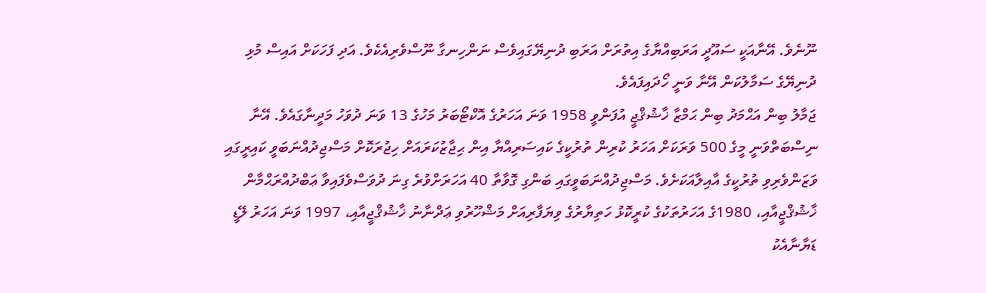ނޫނެވެ. އޭނާއަކީ ސައޫދީ އަރަބިއްޔާގެ އިތުރަށް އަރަބި ދުނިޔޭގައިވެސް ނަންހިނގާ ނޫސްވެރިއެކެވެ. އަދި ފަހަކަށް އައިސް މުޅި ދުނިޔޭގެ ސަމާލުކަން އޭނާ ވަނީ ހޯދައިފައެވެ.
ޖަމާލު ބިން އަޙްމަދު ބިން ޙަމްޒާ ޚާޝުޤްޖީ އުފަންވީ 1958 ވަނަ އަހަރުގެ އޮކްޓޯބަރު މަހުގެ 13 ވަނަ ދުވަހު މަދީނާގައެވެ. އޭނާ ނިސްބަތްވަނީ މީގެ 500 ވަރަކަށް އަހަރު ކުރިން ތުރުކީގެ ކައިސަރިއްޔާ އިން ޙިޖާޒުކަރައަށް ހިޖުރަކޮށް މަސްޖިދުއްނަބަވީ ކައިރީގައި ވަޒަންވެރިވި ތުރުކީގެ އާއިލާއަކަށެވެ. މަސްޖިދުއްނަބަވީގައި ބަންގި ގޮވާތާ 40 އަހަރަށްވުރެ ގިނަ ދުވަސްވެފައިވާ ޢަބްދުއްރަޙްމާން ޚާޝުޤްޖީއާއި، 1980ގެ އަހަރުތަކުގެ ކުރީކޮޅު ހަތިޔާރުގެ ވިޔަފާރިއަށް މަޝްހޫރުވި ޢަދްނާނު ޚާޝުޤްޖީއާއި، 1997 ވަނަ އަހަރު ލޭޑީ ޑަޔާނާއެކު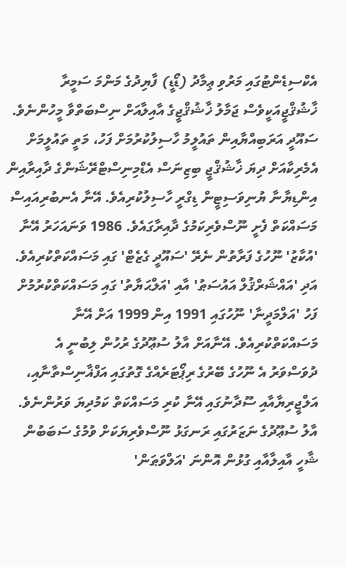އެކްސިޑެންޓުގައި މަރުވި ޢިމާދު (ޑޯޑީ) ފާޔިދުގެ މަންމަ ސަމީރާ ޚާޝުޤްޖީއަކީވެސް ޖަމާލު ޚާޝުޤްޖީގެ އާއިލާއަށް ނިސްބަތްވާ މީހުންނެވެ.
ސައޫދީ އަރަބިއްޔާއިން ތައުލީމު ހާސިލުކުރުމަށް ފަހު، މަތީ ތައުލީމަށް އެމެރިކާއަށް ދިޔަ ޚާޝުޤްޖީ ބިޒިނަސް އެޑްމިނިސްޓްރޭޝަންގެ ދާއިރާއިން އިންޑިޔާނާ ޔުނިވަސިޓީން ޑިގްރީ ހާސިލުކުރިއެވެ. އޭނާ އެނބުރިއައިސް މަސައްކަތް ފެށީ ނޫސްވެރިކަމުގެ ދާއިރާގައެވެ. 1986 ވަނައަހަރު އޭނާ 'އުކާޒު' ނޫހުގެ ފަރާތުން ނެރޭ 'ސައޫދީ ގެޒެޓް' ގައި މަސައްކަތްކުރިއެވެ. އަދި 'އައްޝަރްޤުލް އައުސަޠު' އާއި 'އަލްޙަޔާތު' ގައި މަސައްކަތްކުރުމުށް ފަހު 'އަލްމަދީނާ' ނޫހުގައި 1991 އިން 1999 އަށް އޭނާ މަސައްކަތްކުރިއެވެ. އޭނާއަށް އާލު ސުޢޫދުގެ ރުހުން ލިބުނީ އެ ދުވަސްވަރު އެ ނޫހުގެ ބޭރުގެ ރިޕޯޓަރެއްގެ ގޮތުގައި އަފްޣާނިސްތާނާއި، އަލްޖީރިޔާއާއި ސޫދާނުގައި އޭނާ ކުރި މަސައްކަތް ކަމުދިޔަ ވަރުންނެވެ.
އާލު ސުޢޫދުގެ ނަޒަރުގައި ރަނގަޅު ނޫސްވެރިޔަކަށް ވުމުގެ ސަބަބުން ޝާހީ އާއިލާއާއި ގުޅުން އޮންނަ 'އަލްވަޠަން'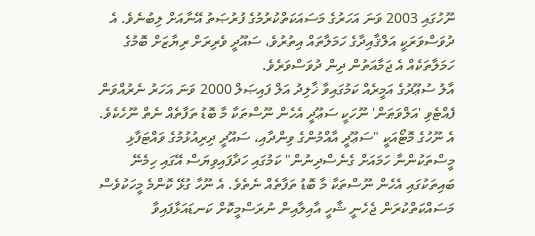ނޫހުގައި 2003 ވަނަ އަހަރުގެ މަސައަކަތްކުރުމުގެ ފުރުޞަތު އޭނާއަށް ލިބުނެވެ. އެ ދުވަސްވަރަކީ އަލްޤާއިދާގެ ހަމަލާތައް އިތުރުވެ، ސައޫދީ ވެރިރަށް ރިޔާޒަށް ބޮމުގެ ހަމަލާތަކެއް އެ ޖަމާއަތުން ދިން ދުވަސްވަރެވެ.
އާލު ސުޢޫދުގެ އަމީރެއް ކަމުގައިވާ ޚާލިދު އަލް ފައިޞަލް 2000 ވަނަ އަހަރު ނެރުއްވަން ފެއްޓެވި 'އަލްވަޠަން' ނޫހަކީ ސަޢޫދީ އެހެން ނޫސްތަކާ މާ ބޮޑު ތަފާތެއް ނެތް ނޫހެކެވެ. އެ ނޫހުގެ މޮޓޯއަކީ "ސަޢޫދީ އާއްމުންގެ ވިންދާއި، ސައޫދީ ދިރިއުޅުމުގެ ވައްޓަފާޅި މީސްތަކުންނާ ހަމައަށް ގެނެސްދިނުން" ކަމުގައި ހަދާފައިވިޔަސް އޭގައި ހިމެނޭ ބައިތަކުގައި އެހެން ނޫސްތަކާ މާ ބޮޑު ތަފާތެއް ނެތެވެ. އެ ނޫހާ ގުޅޭ ކޮންމެ މީހަކުވެސް މަސައްކަތްކުރަން ޖެހެނީ ޝާހީ އާއިލާއިން ނުރަސްމީކޮށް ކަނޑައަޅާފައިވާ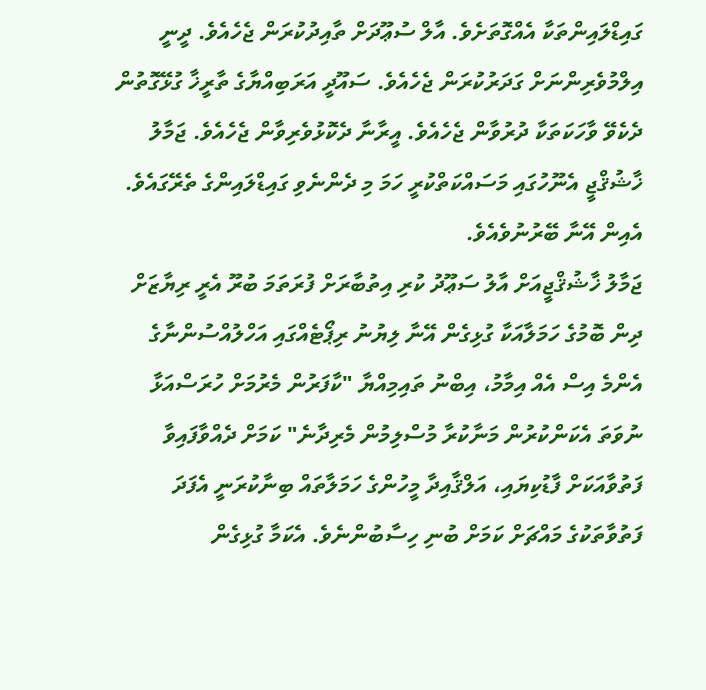ގައިޑްލައިންތަކާ އެއްގޮތަށެވެ. އާލް ސުޢޫދަށް ތާއިދުކުރަން ޖެހެއެވެ. ދީނީ އިލްމުވެރިންނަށް ގަދަރުކުރަން ޖެހެއެވެ. ސައޫދީ އަރަބިއްޔާގެ ތާރީޚާ ގުޅޭގޮތުން ދެކެވޭ ވާހަކަތަކާ ދުރުވާން ޖެހެއެވެ. އީރާނާ ދެކޮޅުވެރިވާން ޖެހެއެވެ. ޖަމާލު ޚާޝުޤްޖީ އެނޫހުގައި މަސައްކަތްކުރީ ހަމަ މި ދެންނެވި ގައިޑްލައިންގެ ތެރޭގައެވެ. އެއިން އޭނާ ބޭރުނުވެއެވެ.
ޖަމާލު ޚާޝުޤްޖީއަށް އާލު ސަޢޫދު ކުރި އިތުބާރަށް ފުރަތަމަ ބުރޫ އެރީ ރިޔާޒަށް ދިން ބޮމުގެ ހަމަލާއަކާ ގުޅިގެން އޭނާ ލިޔުނު ރިޕޯޓެއްގައި އަހްލުއްސުންނާގެ އެންމެ އިސް އެއް އިމާމު، އިބްނު ތައިމިއްޔާ "ކާފަރުން މެރުމަށް ހުރަސްއަޅާ ނުވަތަ އެކަންކުރުން މަނާކުރާ މުސްލިމުން މެރިދާނެ" ކަމަށް ދެއްވާފައިވާ ފަތުވާއަކަށް ފާޑުކިޔައި، އަލްޤާއިދާ މީހުންގެ ހަމަލާތައް ބިނާކުރަނީ އެފަދަ ފަތުވާތަކުގެ މައްޗަށް ކަމަށް ބުނި ހިސާބުންނެވެ. އެކަމާ ގުޅިގެން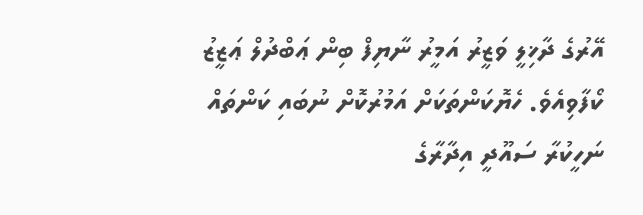އޭރުގެ ދާޚިލީ ވަޒީރު އަމީރު ނާޔިފް ބިން ޢަބްދުލް ޢަޒީޒު ކޯފާވިއެވެ. ހެޔޮކަންތަކަށް އަމުރުކޮށް ނުބައި ކަންތައް ނަހީކުރާ ސައޫދީ އިދާރާގެ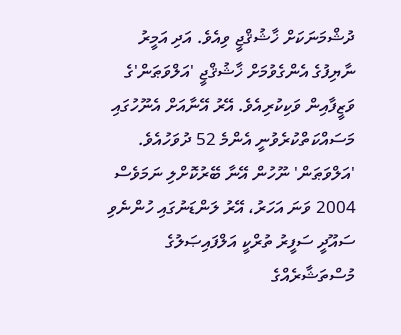ދުޝްމަނަކަށް ޚާޝުޤްޖީ ވިއެވެ. އަދި އަމީރު ނާޔިފުގެ އެންގެވުމަށް ޚާޝުޤްޖީ 'އަލްވަޠަން'ގެ ވަޒީފާއިން ވަކިކުރިއެވެ. އޭރު އޭނާއަށް އެނޫހުގައި މަސައްކަތްކުރެވުނީ އެންމެ 52 ދުވަހުއެވެ.
'އަލްވަޠަން' ނޫހުން އޭނާ ބޭރުކޮށްލި ނަމަވެސް 2004 ވަނަ އަހަރު، އޭރު ލަންޑަނުގައި ހުންނެވި ސައޫދީ ސަފީރު ތުރްކީ އަލްފައިޞަލުގެ މުސްތަޝާރެއްގެ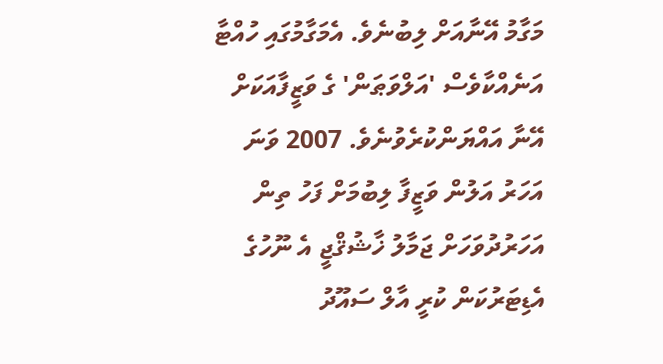މަގާމު އޭނާއަށް ލިބުނެވެ. އެމަގާމުގައި ހުއްޓާ އަނެއްކާވެސް 'އަލްވަޠަން' ގެ ވަޒީފާއަކަށް އޭނާ އައްޔަންކުރެވުނެވެ. 2007 ވަނަ އަހަރު އަލުން ވަޒީފާ ލިބުމަށް ފަހު ތިން އަހަރުދުވަހަށް ޖަމާލު ޚާޝުޤްޖީ އެ ނޫހުގެ އެޑިޓަރުކަން ކުރީ އާލް ސައޫދު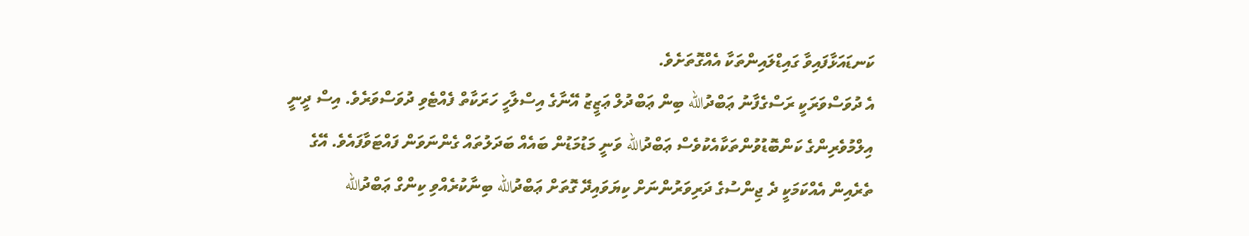ކަނޑައަޅާފައިވާ ގައިޑްލައިންތަކާ އެއްގޮތަށެވެ.
އެ ދުވަސްވަރަކީ ރަސްގެފާނު ޢަބްދުالله ބިން ޢަބްދުލް ޢަޒީޒު އޭނާގެ އިސްލާހީ ހަރަކާތް ފެއްޓެވި ދުވަސްވަރެވެ. އިސް ދީނީ އިލްމުވެރިންގެ ކަންބޮޑުވުންތަކާއެކުވެސް ޢަބްދުالله ވަނީ މަޑުމަޑުން ބައެއް ބަދަލުތައް ގެންނަވަން ފައްޓަވާފައެވެ. އޭގެ ތެރެއިން އެއްކަމަކީ ދެ ޖިންސުގެ ދަރިވަރުންނަށް ކިޔަވައިދޭ ގޮތަށް ޢަބްދުالله ބިނާކުރެއްވި ކިންގް ޢަބްދުالله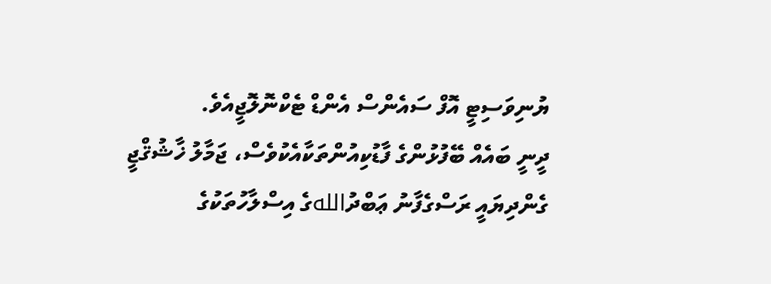ޔުނިވަސިޓީ އޮފް ސައެންސް އެންޑް ޓެކްނޮލޮޖީއެވެ.
ދީނީ ބައެއް ބޭފުޅުންގެ ފާޑުކިއުންތަކާއެކުވެސް، ޖަމާލު ޚާޝުޤްޖީ ގެންދިޔައީ ރަސްގެފާނު ޢަބްދުاللهގެ އިސްލާހުތަކުގެ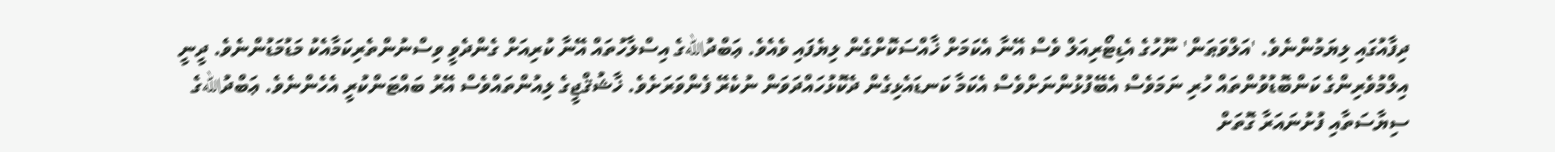ދިފާއުގައި ލިޔަމުންނެވެ. 'އަލްވަޠަން' ނޫހުގެ އެޑިޓޯރިއަލް ވެސް އޭނާ އެކަމަށް ޚާއްސަކޮށްގެން ލިޔެފައި ވެއެވެ. ޢަބްދުاللهގެ އިސްލާހުތައް އޭނާ ކުރިއަށް ގެންދެވީ ވިސްނުންތެރިކަމާއެކު މަޑުމަޑުންނެވެ. ދީނީ އިލްމުވެރިންގެ ކަންބޮޑުވުންތައް ހުރި ނަމަވެސް އެބޭފުޅުންނަށްވެސް އެކަމާ ކަނޑައެޅިގެން ދެކޮޅުހައްދަވަން ނުކެރޭ ފެންވަރަށެވެ. ޚާޝުޤްޖީގެ ލިއުންތައްވެސް އޭރު ބައްޓަންކުރީ އެހެންނެވެ. ޢަބްދުاللهގެ ސިޔާސަތާއި ފުށުނައަރާ ގޮތަށް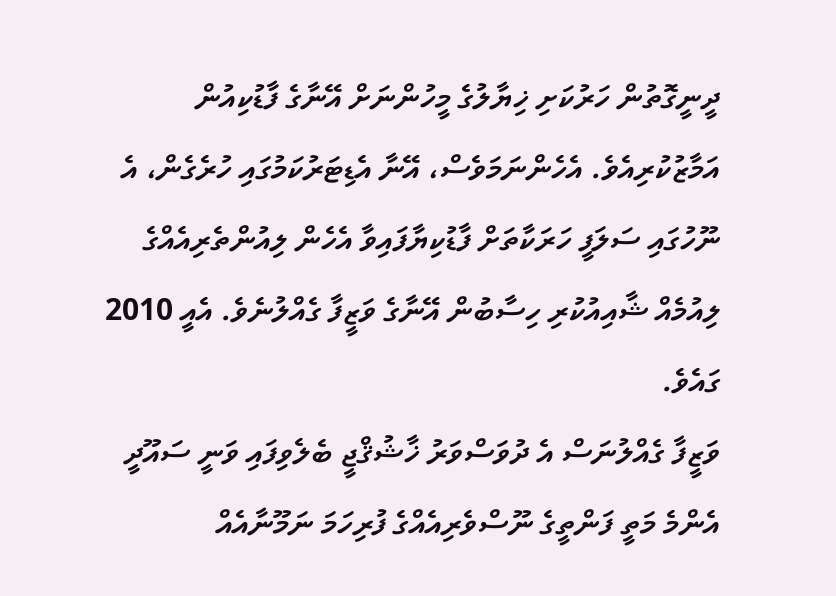ދީނީގޮތުން ހަރުކަށި ޚިޔާލުގެ މީހުންނަށް އޭނާގެ ފާޑުކިއުން އަމާޒުކުރިއެވެ. އެހެންނަމަވެސް، އޭނާ އެޑިޓަރުކަމުގައި ހުރެގެން، އެ ނޫހުގައި ސަލަފީ ހަރަކާތަށް ފާޑުކިޔާފައިވާ އެހެން ލިއުންތެރިއެއްގެ ލިއުމެއް ޝާއިއުކުރި ހިސާބުން އޭނާގެ ވަޒީފާ ގެއްލުނެވެ. އެއީ 2010 ގައެވެ.
ވަޒީފާ ގެއްލުނަސް އެ ދުވަސްވަރު ޚާޝުޤްޖީ ބެލެވިފައި ވަނީ ސައޫދީ އެންމެ މަތީ ފަންތީގެ ނޫސްވެރިއެއްގެ ފުރިހަމަ ނަމޫނާއެއް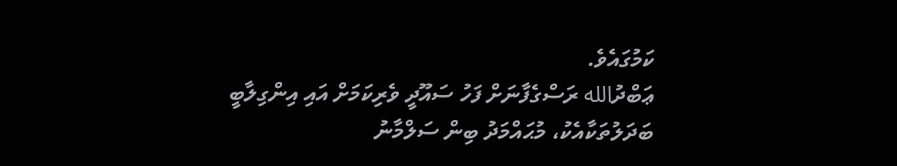ކަމުގައެވެ.
ޢަބްދުالله ރަސްގެފާނަށް ފަހު ސައޫދީ ވެރިކަމަށް އައި އިންގިލާބީ ބަދަލުތަކާއެކު، މުޙައްމަދު ބިން ސަލްމާނު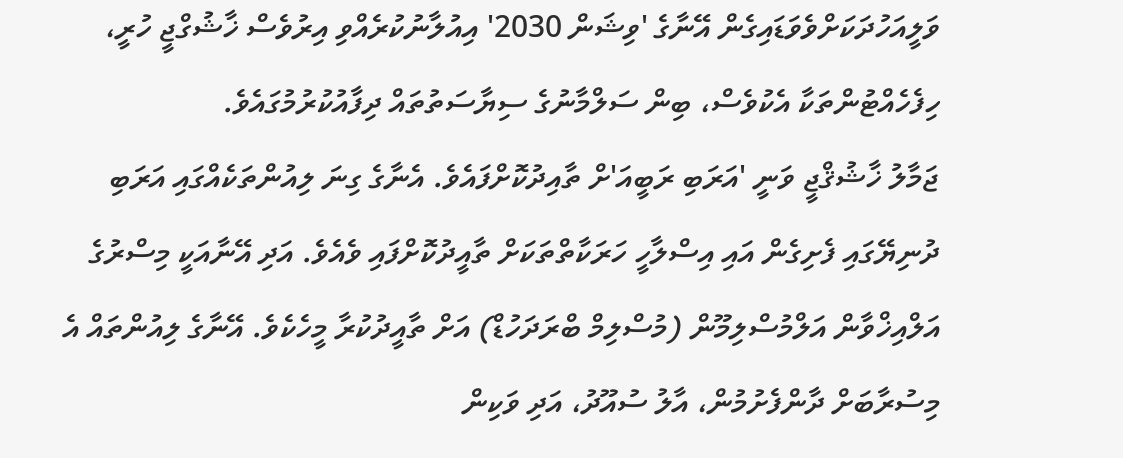ވަލީއަހުދަކަށްވެވަޑައިގެން އޭނާގެ 'ވިޝަން 2030' އިއުލާނުކުރެއްވި އިރުވެސް ޚާޝުގްޖީ ހުރީ، ހިފެހެއްޓުންތަކާ އެކުވެސް، ބިން ސަލްމާނުގެ ސިޔާސަތުތައް ދިފާއުކުރުމުގައެވެ.
ޖަމާލު ޚާޝުޤްޖީ ވަނީ 'އަރަބި ރަބީއަ'ށް ތާއިދުކޮށްފައެވެ. އެނާގެ ގިނަ ލިއުންތަކެއްގައި އަރަބި ދުނިޔޭގައި ފެށިގެން އައި އިސްލާހީ ހަރަކާތްތަކަށް ތާއީދުކޮށްފައި ވެއެވެ. އަދި އޭނާއަކީ މިސްރުގެ އަލްއިޚްވާން އަލްމުސްލިމޫން (މުސްލިމް ބްރަދަހުޑް) އަށް ތާއީދުކުރާ މީހެކެވެ. އޭނާގެ ލިއުންތައް އެ މިސުރާބަށް ދާންފެށުމުން، އާލު ސުއޫދު، އަދި ވަކިން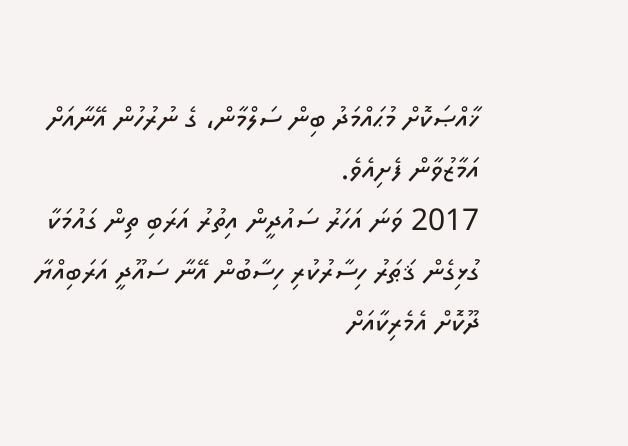ޚާއްޞަކޮށް މުޙައްމަދު ބިން ސަލްމާން، ގެ ނުރުހުން އޭނާއަށް އަމާޒުވާން ފެށިއެވެ.
2017 ވަނަ އަހަރު ސައުދީން އިތުރު އަރަބި ތިން ގައުމަކާ ގުޅިގެން ޤަޠަރު ހިސާރުކުރި ހިސާބުން އޭނާ ސައޫދީ އަރަބިއްޔާ ދޫކޮށް އެމެރިކާއަށް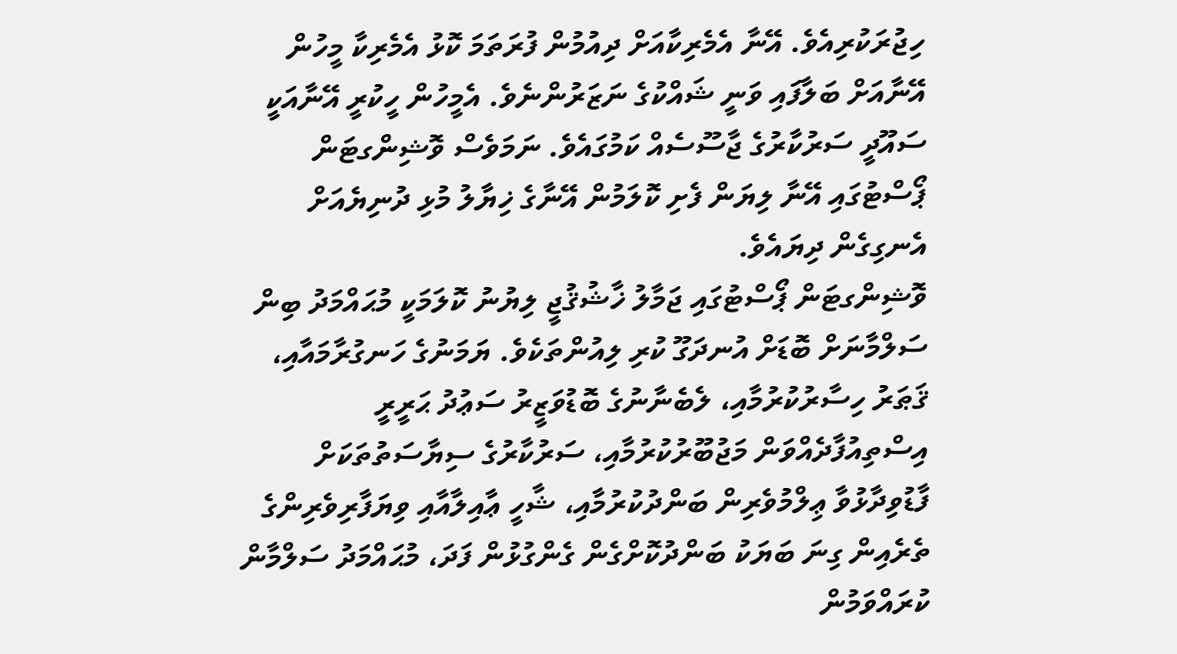ހިޖުރަކުރިއެވެ. އޭނާ އެމެރިކާއަށް ދިއުމުން ފުރަތަމަ ކޮޅު އެމެރިކާ މީހުން އޭނާއަށް ބަލާފައި ވަނީ ޝައްކުގެ ނަޒަރުންނެވެ. އެމީހުން ހީކުރީ އޭނާއަކީ ސައޫދީ ސަރުކާރުގެ ޖާސޫސެއް ކަމުގައެވެ. ނަމަވެސް ވޮޝިންގޓަން ޕޯސްޓުގައި އޭނާ ލިޔަން ފެށި ކޮލަމުން އޭނާގެ ޚިޔާލު މުޅި ދުނިޔެއަށް އެނގިގެން ދިޔައެވެ.
ވޮޝިންގޓަން ޕޯސްޓުގައި ޖަމާލު ޚާޝުޤުޖީ ލިޔުނު ކޮލަމަކީ މުޙައްމަދު ބިން ސަލްމާނަށް ބޮޑަށް އުނދަގޫ ކުރި ލިއުންތަކެވެ. ޔަމަނުގެ ހަނގުރާމައާއި، ޤަޠަރު ހިސާރުކުރުމާއި، ލެބެނާނުގެ ބޮޑުވަޒީރު ސަޢުދު ޙަރީރީ އިސްތިއުފާދެއްވަން މަޖުބޫރުކުރުމާއި، ސަރުކާރުގެ ސިޔާސަތުތަކަށް ފާޑުވިދާޅުވާ ޢިލްމުވެރިން ބަންދުކުރުމާއި، ޝާހީ ޢާއިލާއާއި ވިޔަފާރިވެރިންގެ ތެރެއިން ގިނަ ބަޔަކު ބަންދުކޮށްގެން ގެންގުޅުން ފަދަ، މުޙައްމަދު ސަލްމާން ކުރައްވަމުން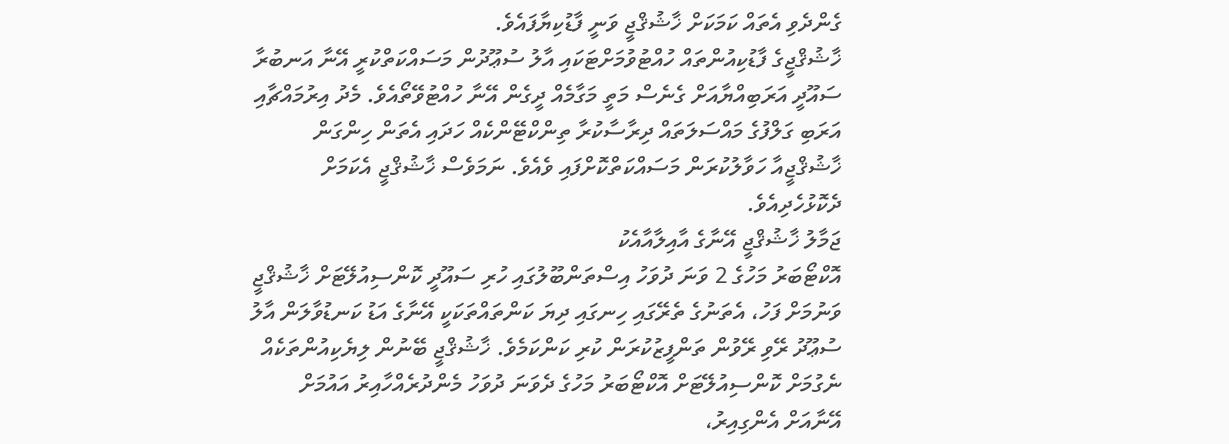ގެންދެވި އެތައް ކަމަކަށް ޚާޝުޤްޖީ ވަނީ ފާޑުކިޔާފައެވެ.
ޚާޝުޤްޖީގެ ފާޑުކިއުންތައް ހުއްޓުވުމަށްޓަކައި އާލު ސުޢޫދުން މަސައްކަތްކުރީ އޭނާ އަނބުރާ ސައޫދީ އަރަބިއްޔާއަށް ގެނެސް މަތީ މަގާމެއް ދީގެން އޭނާ ހުއްޓުވޭތޯއެވެ. މެދު އިރުމައްޗާއި އަރަބި ގަލްފުގެ މައްސަލަތައް ދިރާސާކުރާ ތިންކްޓޭންކެއް ހަދައި އެތަން ހިންގަން ޚާޝުޤްޖީއާ ހަވާލުކުރަން މަސައްކަތްކޮށްފައި ވެއެވެ. ނަމަވެސް ޚާޝުޤްޖީ އެކަމަށް ދެކޮޅުހެދިއެވެ.
ޖަމާލު ޚާޝުޤްޖީ އޭނާގެ އާއިލާއާއެކު
އޮކްޓޯބަރު މަހުގެ 2 ވަނަ ދުވަހު އިސްތަންބޫލުގައި ހުރި ސައޫދީ ކޮންސިއުލޭޓަށް ޚާޝުޤްޖީ ވަނުމަށް ފަހު، އެތަނުގެ ތެރޭގައި ހިނގައި ދިޔަ ކަންތައްތަކަކީ އޭނާގެ އަޑު ކަނޑުވާލަން އާލު ސުޢޫދު ރޭވި ރޭވުން ތަންފީޒުކުރަން ކުރި ކަންކަމެވެ. ޚާޝުޤްޖީ ބޭނުން ލިޔެކިއުންތަކެއް ނެގުމަށް ކޮންސިއުލޭޓަށް އޮކްޓޯބަރު މަހުގެ ދެވަނަ ދުވަހު މެންދުރެއްހާއިރު އައުމަށް އޭނާއަށް އެންގިއިރު،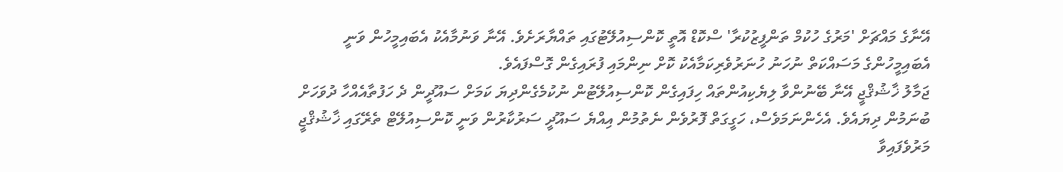އޭނާގެ މައްޗަށް 'މަރުގެ ހުކުމް ތަންފީޒުކުރާ' ސްކޮޑް އޮތީ ކޮންސިއުލޭޓުގައި ތައްޔާރަށެވެ. އޭނާ ވަނުމާއެކު އެބައިމީހުން ވަނީ އެބައިމީހުންގެ މަސައްކަތް ނުހަނު ހުނަރުވެރިކަމާއެކު ކޮށް ނިންމައި ފުރައިގެން ގޮސްފައެވެ.
ޖަމާލު ޚާޝުޤްޖީ އޭނާ ބޭނުންވާ ލިޔެކިއުންތައް ހިފައިގެން ކޮންސިއުލޭޓުން ނުކުމެގެންދިޔަ ކަމަށް ސައޫދީން ދެ ހަފުތާއެއްހާ ދުވަހަށް ބުނަމުން ދިޔައެވެ. އެހެންނަމަވެސް، ހަގީގަތް ފޮރުވެން ނެތުމުން އިއްޔެ ސައޫދީ ސަރުކާރުން ވަނީ ކޮންސިއުލޭޓް ތެރޭގައި ޚާޝުޤްޖީ މަރުވެފައިވާ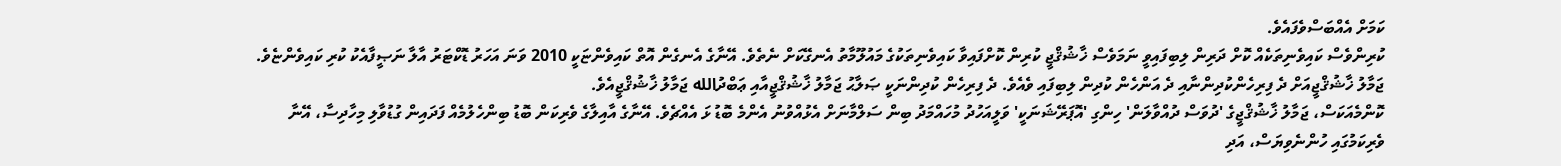ކަމަށް އެއްބަސްވެފައެވެ.
ކުރިންވެސް ކައިވެނިތަކެއް ކޮށް ދަރިން ލިބިފައިވީ ނަމަވެސް ޚާޝުޤްޖީ ކުރިން ކޮށްފައިވާ ކައިވެނިތަކުގެ މައުލޫމާތު އެނގޭކަށް ނެތެވެ. އޭނާގެ އެނގެން އޮތް ކައިވެންޏަކީ 2010 ވަނަ އަހަރު ޑޮކްޓަރު އާލާ ނަޞީފާއެކު ކުރި ކައިވެންޏެވެ. ޖަމާލު ޚާޝުޤްޖީއަށް ދެ ފިރިހެންކުދިންނާއި ދެ އަންހެން ކުދިން ލިބިފައި ވެއެވެ. ދެ ފިރިހެން ކުދިންނަކީ ޞަލާޙު ޖަމާލު ޚާޝުޤްޖީއާއި ޢަބްދުالله ޖަމާލު ޚާޝުޤްޖީއެވެ.
ކޮންމެއަކަސް، ޖަމާލު ޚާޝުޤްޖީގެ 'ދުވަސް ދުއްވާލަން' ހިންގި 'އޮޕަރޭޝަނަކީ' ވަލީއަހުދު މުހައްމަދު ބިން ސަލްމާނަށް އެޅުއްވުނު އެންމެ ބޮޑު ޅަ އެއްޗެވެ. އޭނާގެ އާއިލާގެ ވެރިކަން ބޮޑު ބިންހެލުމެއް ފަދައިން ގުޑުވާލި މިހާދިސާ، އޭނާ ވެރިކަމުގައި ހުންނެވިޔަސް، އަދި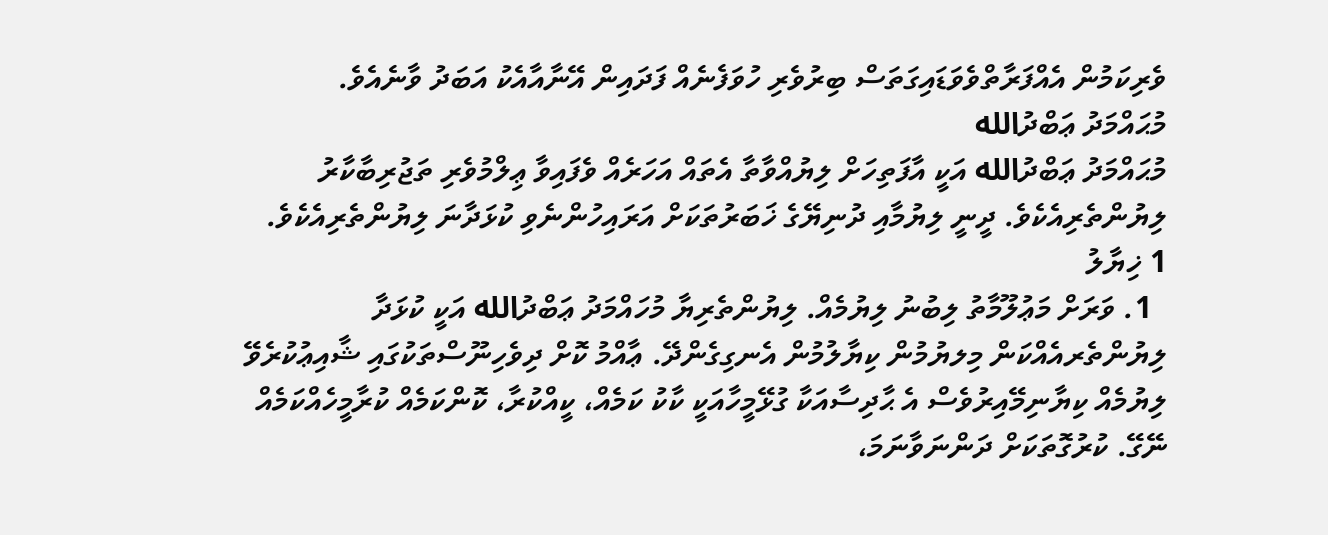ވެރިކަމުން އެއްފަރާތްވެވަޑައިގަތަސް ބިރުވެރި ހުވަފެނެއް ފަދައިން އޭނާއާއެކު އަބަދު ވާނެއެވެ.
މުޙައްމަދު ޢަބްދުالله
މުޙައްމަދު ޢަބްދުالله އަކީ އާފަތިހަށް ލިޔުއްވާތާ އެތައް އަހަރެއް ވެފައިވާ ޢިލްމުވެރި ތަޖުރިބާކާރު ލިޔުންތެރިއެކެވެ. ދީނީ ލިޔުމާއި ދުނިޔޭގެ ޚަބަރުތަކަށް އަރައިހުންނެވި ކުޅަދާނަ ލިޔުންތެރިއެކެވެ.
1 ޚިޔާލު
  1. ވަރަށް މަޢުލޫމާތު ލިބުނު ލިޔުމެއް. ލިޔުންތެރިޔާ މުހައްމަދު ޢަބްދުالله އަކީ ކުޅަދާ ލިޔުންތެރއެއްކަން މިލޔުމުން ކިޔާލުމުން އެނގިގެންދޭ. ޢާއްމު ކޮށް ދިވެހިނޫސްތަކުގައި ޝާއިޢުކުރެވޭ ލިޔުމެއް ކިޔާނިމޭއިރުވެސް އެ ޙާދިސާއަކާ ގުޅޭމީހާއަކީ ކާކު ކަމެއް، ކީއްކުރާ، ކޮންކަމެއް ކުރާމީހެއްކަމެއް ނޭގޭ. ކުރުގޮތަކަށް ދަންނަވާނަމަ،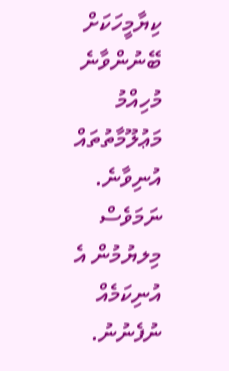ކިޔާމީހަކަށް ބޭނުންވާނެ މުހިއްމު މަޢުލޫމާތުތައް އުނިވާނެ. ނަމަވެސް މިލޔުމުން އެ އުނިކަމެއް ނުފެނުނު.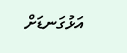އަޅުގަނޑަށް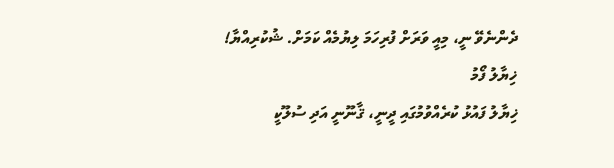ދެންނެވޭ ނީ، މިއީ ވަރަށް ފުރިހަމަ ލިޔުމެއް ކަމަށް. ޝުކުރިއްޔާ!
ޚިޔާލު ފޯމު
ޚިޔާލު ފައުޅު ކުރެއްވުމުގައި ދީނީ، ޤާނޫނީ އަދި ސުލޫކީ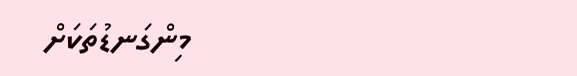މިންގަނޑުތަކަށް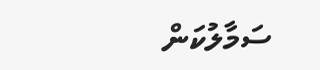ސަމާލުކަން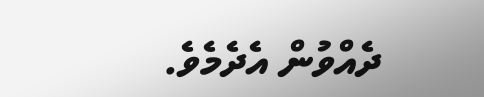ދެއްވުން އެދެމެވެ.